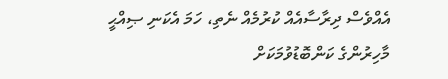އެއްވެސް ދިރާސާއެއް ކުރުމެއް ނެތި، ހަމަ އެކަނި ޞިއްޙީ މާހިރުންގެ ކަންބޮޑުވުމަކަށް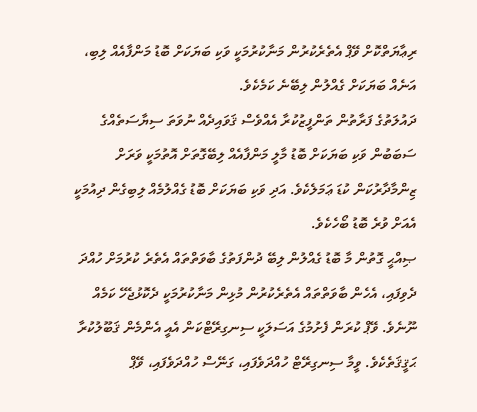ރިޢާޔަތްކޮށް ވޭޕް އެތެރެކުރުން މަނާކުރުމަކީ ވަކި ބަޔަކަށް ބޮޑު މަންފާއެއް ލިބި، އަނެއް ބަޔަކަށް ގެއްލުން ލިބޭނެ ކަމެކެވެ.
ދައުލަތުގެ ފަރާތުން ތަންފީޒުކުރާ އެއްވެސް ޤަވައިދެއް ނުވަތަ ސިޔާސަތެއްގެ ސަބަބުން ވަކި ބަޔަކަށް ބޮޑު މާލީ މަންފާއެއް ލިބޭގޮތަށް އޮތުމަކީ ވަރަށް ޒިންމާދާރުކަން ކުޑަ ޢަމަލެކެވެ. އަދި ވަކި ބަޔަކަށް ބޮޑު ގެއްލުމެއް ލިބިގެން ދިއުމަކީ އެއަށް ވުރެ ބޮޑު ބޯހެކެވެ.
ޞިއްޙީ ގޮތުން މާ ބޮޑު ގެއްލުން ލިބޭ ދުންފަތުގެ ބާވަތްތައް އެތެރެ ކުރުމަށް ހުއްދަ ދެވިފައި، އެހެން ބާވަތްތައް އެތެރެކުރުން މުޅިން މަނާކުރުމަކީ ދެކޮޅުޖެހޭ ކަމެއް ނޫނެވެ. ވޭޕް ކުރަން ފެށުމުގެ އަސަލަކީ ސިނގިރޭޓްކަން އެއީ އެންމެން ޤަބޫލުކުރާ ޙަޤީޤަތެކެވެ. ވީމާ ސިނގިރޭޓް ހުއްދަވެފައި، ގަނޭސް ހުއްދަވެފައި، ވޭޕް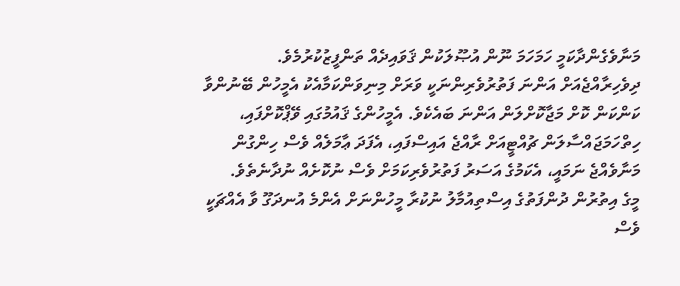މަނާވެގެންދާކަމީ ހަމަހަމަ ނޫން އުޞޫލަކުން ޤަވައިދެއް ތަންފީޒުކުރުމެވެ.
ދިވެހިރާއްޖެއަށް އަންނަ ފަތުރުވެރިންނަކީ ވަރަށް މިނިވަންކަމާއެކު އެމީހުން ބޭނުންވާ ކަންކަން ކޮށް މަޖާކޮށްލަން އަންނަ ބައެކެވެ. އެމީހުންގެ ޤައުމުގައި ވޭޕްކޮށްފައި، ހިތްހަމަޖައްސާލަން ޗުއްޓީއަށް ރާއްޖެ އައިސްފައި، އެފަދަ ޢާމަލެއް ވެސް ހިންގުން މަނާވެއްޖެ ނަމައީ، އެކަމުގެ އަސަރު ފަތުރުވެރިކަމަށް ވެސް ނުކޮށެއް ނުދާނެތެވެ.
މީގެ އިތުރުން ދުންފަތުގެ އިސްތިއުމާލު ނުކުރާ މީހުންނަށް އެންމެ އުނދަގޫ ވާ އެއްޗަކީ ވެސް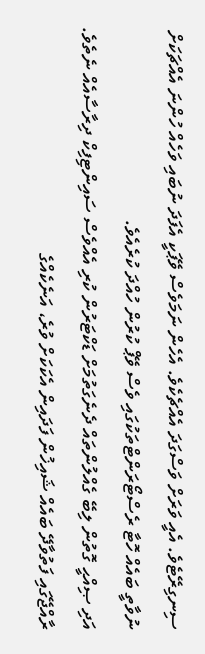ސިނގިރޭޓެވެ. އެއީ ވަރަށް ވަސްގަދަ އެއްޗެކެވެ. އެހެން ނަމަވެސް ވޭޕަކީ އެފަދަ ނުބައި ވަހެއް ހުންނަ އެއްޗަކަށް ނުވާތީ ބައެއް ހޮޓާ ރެސްޓޯރަންޓްތަކުގައި ވެސް ވޭޕް ކުރުން ހުއްދަ ކުރެއެވެ.
އަދި ޞިއްޙީ ގޮތުން ލިބޭ ގެއްލުންތައް ދެނެގަތުމަށް ޑަކްޓަރުން ކުރި އެއްވެސް ސައިންޓިފިކް ދިރާސާއެއް ނެތެވެ. ރާއްޖޭގައި ފަތުވާދޭ ބައެއް ޝައިޚުން ފަދައިން އެކަކަށް ވުރެ، އަނެކެއްގެ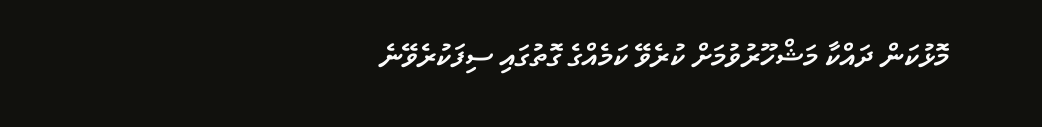މޮޅުކަން ދައްކާ މަޝްހޫރުވުމަށް ކުރެވޭ ކަމެއްގެ ގޮތުގައި ސިފަކުރެވޭނެ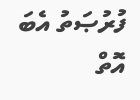ފުރުޞަތު އެބަ އޮތް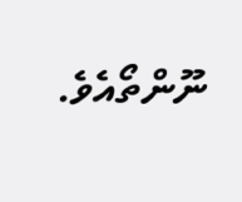ނޫންތޯއެވެ.